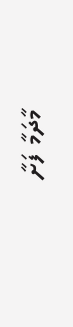މާދަމާ ފަށާ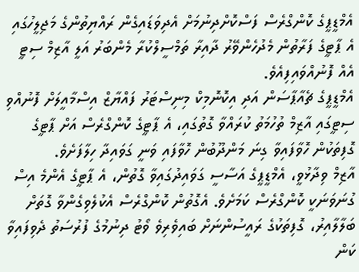އެމްޑީޕީގެ ކޮންގްރެސް ފަސްކޮށްދިނުމަށް އެދިވަޑައިގެން ރައްޔިތުންގެ މަޖިލީހުގައި އެ ޕާޓީގެ ފަރާތުން މެދުހެންވޭރު ދާއިރާ ތަމްސީލްކުރާ މެންބަރު އަލީ އާޒިމް ސިޓީ އެއް ފޮނުއްވައިފިއެވެ.
އެމްޑީޕީގެ ޗެއާޕާސަން އަދި އިކޮނޮމިކް މިނިސްޓަރު ފައްޔާޒް އިސްމާއީލަށް ފޮނުއްވި ސިޓީގައި އާޒިމް ތުހުމަތު ކުރައްވާ ގޮތުގައި، އެ ޕާޓީގެ ކޮންގްރެސް އަށް ޕާޓީގެ ގޮފިތަކުން ހޮވާފައިވާ ގިނަ މަންދޫބުން ހޮވާފައި ވަނީ ގަވައިދާ ހިލާފަށެވެ.
އާޒިމް ވިދާޅުވީ، އެމްޑީޕީގެ އަސާސީ ގަވައިދުގައިވާ ގޮތުން، އެ ޕާޓީގެ އެންމެ އިސް ގުނަވަނަކީ ކޮންގްރެސް ކަމަށެވެ. އެގޮތުން ކޮންގްރެސް އެކުލެވިގެންވާ ގޮތަށް ބަލާލާއިރު، ގޮފިތަކުގެ ރައީސުންނަށް ބައިވެރިވެ ވޯޓު ދިނުމުގެ ފުރުސަތު ދެވިފައިވާ ކަން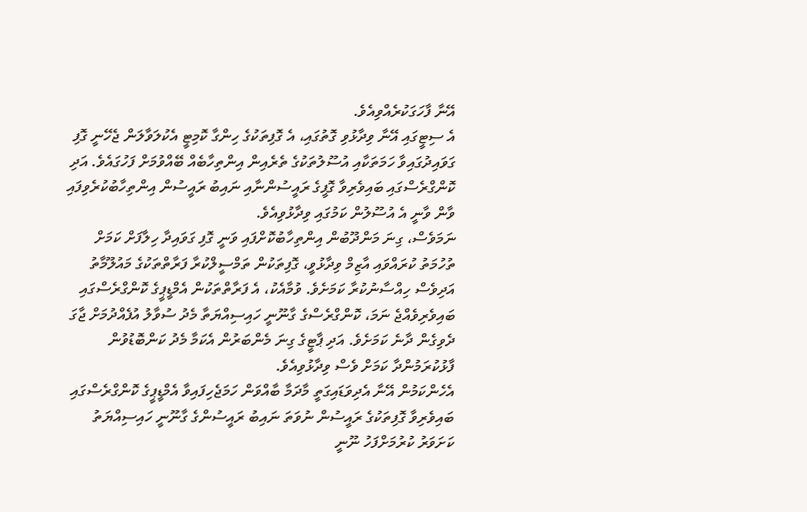އޭނާ ފާހަގަކުރެއްވިއެވެ.
އެ ސިޓީގައި އޭނާ ވިދާޅުވި ގޮތުގައި، އެ ގޮފިތަކުގެ ހިންގާ ކޮމިޓީ އެކުލަވާލަން ޖެހޭނީ ގޮފި ގަވައިދުގައިވާ ހަމަތަކާއި އުސޫލުތަކުގެ ތެރެއިން އިންތިހާބެއް ބޭއްވުމަށް ފަހުގައެވެ. އަދި ކޮންގްރެސްގައި ބައިވެރިވާ ގޮފީގެ ރައީސުންނާއި ނައިބު ރައީސުން އިންތިހާބުކުރެވިފައި ވާން ވާނީ އެ އުސޫލުން ކަމުގައި ވިދާޅުވިއެވެ.
ނަމަވެސް، ގިނަ މަންދޫބުން އިންތިހާބުކޮށްފައި ވަނީ ގޮފި ގަވައިދާ ހިލާފަށް ކަމަށް ތުހުމަތު ކުރައްވައި އާޒިމް ވިދާޅުވީ، ގޮފިތަކުން ތަމްސީލްކުރާ ފަރާތްތަކުގެ މައުލޫމާތު އަދިވެސް ހިއްސާނުކުރާ ކަމަށެވެ. ވުމާއެކު، އެ ފަރާތްތަކުން އެމްޑީޕީގެ ކޮންގްރެސްގައި ބައިވެރިވެއްޖެ ނަމަ، ކޮންގްރެސްގެ ގާނޫނީ ހައިސިއްޔަތާ މެދު ސުވާލު އުފެއްދުމަށް ޖާގަ ދެވިގެން ދާނެ ކަމަށެވެ. އަދި ޕާޓީގެ ގިނަ މެންބަރުން އެކަމާ މެދު ކަންބޮޑުވުން ފާޅުކުރަމުންދާ ކަމަށް ވެސް ވިދާޅުވިއެވެ.
އެހެންކަމުން އޭނާ އެދިވަޑައިގަތީ މާދަމާ ބާއްވަން ހަމަޖެހިފައިވާ އެމްޑީޕީގެ ކޮންގްރެސްގައި ބައިވެރިވާ ގޮފިތަކުގެ ރައީސުން ނުވަތަ ނައިބު ރައީސުންގެ ގާނޫނީ ހައިސިއްޔަތު ކަށަވަރު ކުރުމަށްފަހު ނޫނީ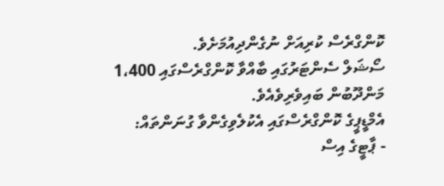ކޮންގްރެސް ކުރިއަށް ނުގެންދިއުމަށެވެ.
ސޯޝަލް ސެންޓަރުގައި ބާއްވާ ކޮންގްރެސްގައި 1،400 މަންދޫބުން ބައިވެރިވެއެވެ.
އެމްޑީޕީގެ ކޮންގްރެސްގައި އެކުލެވިގެންވާ ގުނަންތައް:
- ޕާޓީގެ އިސް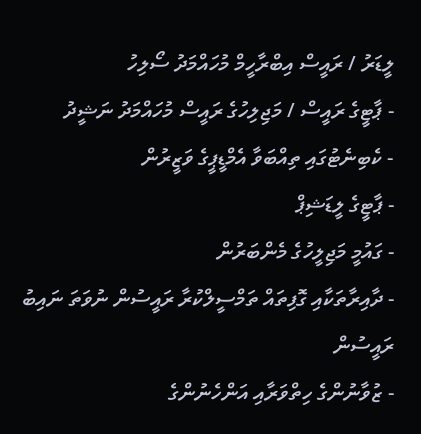ލީޑަރު / ރައީސް އިބްރާހީމް މުހައްމަދު ސޯލިހު
- ޕާޓީގެ ރައީސް / މަޖިލިހުގެ ރައީސް މުހައްމަދު ނަޝީދު
- ކެބިނެޓުގައި ތިއްބަވާ އެމްޑީޕީގެ ވަޒީރުން
- ޕާޓީގެ ލީޑަޝިޕް
- ގައުމީ މަޖިލީހުގެ މެންބަރުން
- ދާއިރާތަކާއި ގޮފިތައް ތަމްސީލްކުރާ ރައީސުން ނުވަތަ ނައިބު ރައީސުން
- ޒުވާނުންގެ ހިތްވަރާއި އަންހެނުންގެ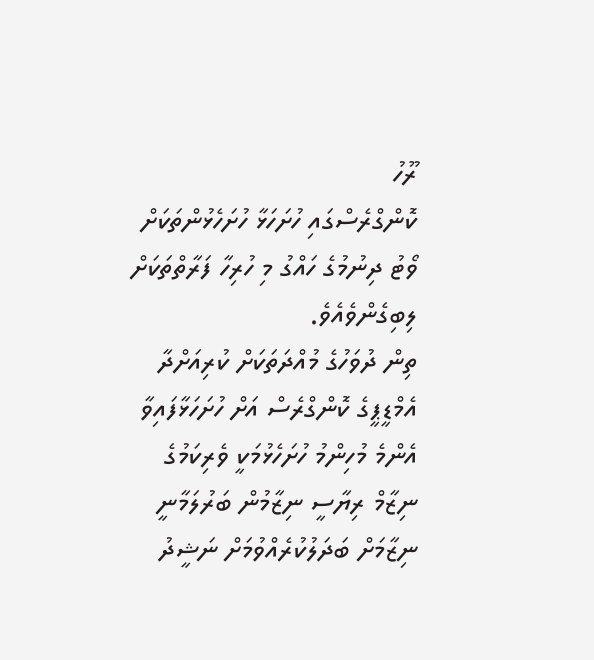ރޫހު
ކޮންގްރެސްގައި ހުށަހަޅާ ހުށަހެޅުންތަކަށް ވޯޓު ދިނުމުގެ ހައްގު މި ހުރިހާ ފަރާތްތަކަށް ލިބިގެންވެއެވެ.
ތިން ދުވަހުގެ މުއްދަތަކަށް ކުރިއަށްދާ އެމްޑީޕީގެ ކޮންގްރެސް އަށް ހުށަހަޅާފައިވާ އެންމެ މުހިންމު ހުށަހެޅުމަކީ ވެރިކަމުގެ ނިޒާމް ރިޔާސީ ނިޒާމުން ބަރުލަމާނީ ނިޒާމަށް ބަދަލުކުރެއްވުމަށް ނަޝީދު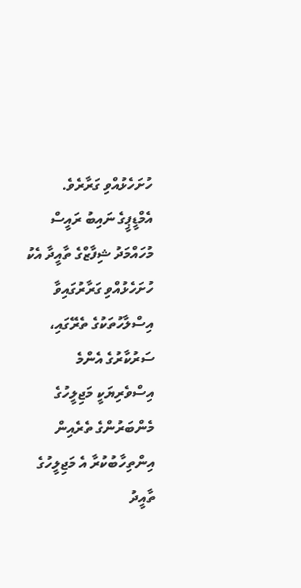ހުށަހެޅުއްވި ގަރާރެވެ. އެމްޑީޕީގެ ނައިބު ރައީސް މުހައްމަދު ޝިފާޒްގެ ތާއީދާ އެކު ހުށަހެޅުއްވި ގަރާރުގައިވާ އިސްލާހުތަކުގެ ތެރޭގައި، ސަރުކާރުގެ އެންމެ އިސްވެރިޔަކީ މަޖިލީހުގެ މެންބަރުންގެ ތެރެއިން އިންތިހާބުކުރާ އެ މަޖިލީހުގެ ތާއީދު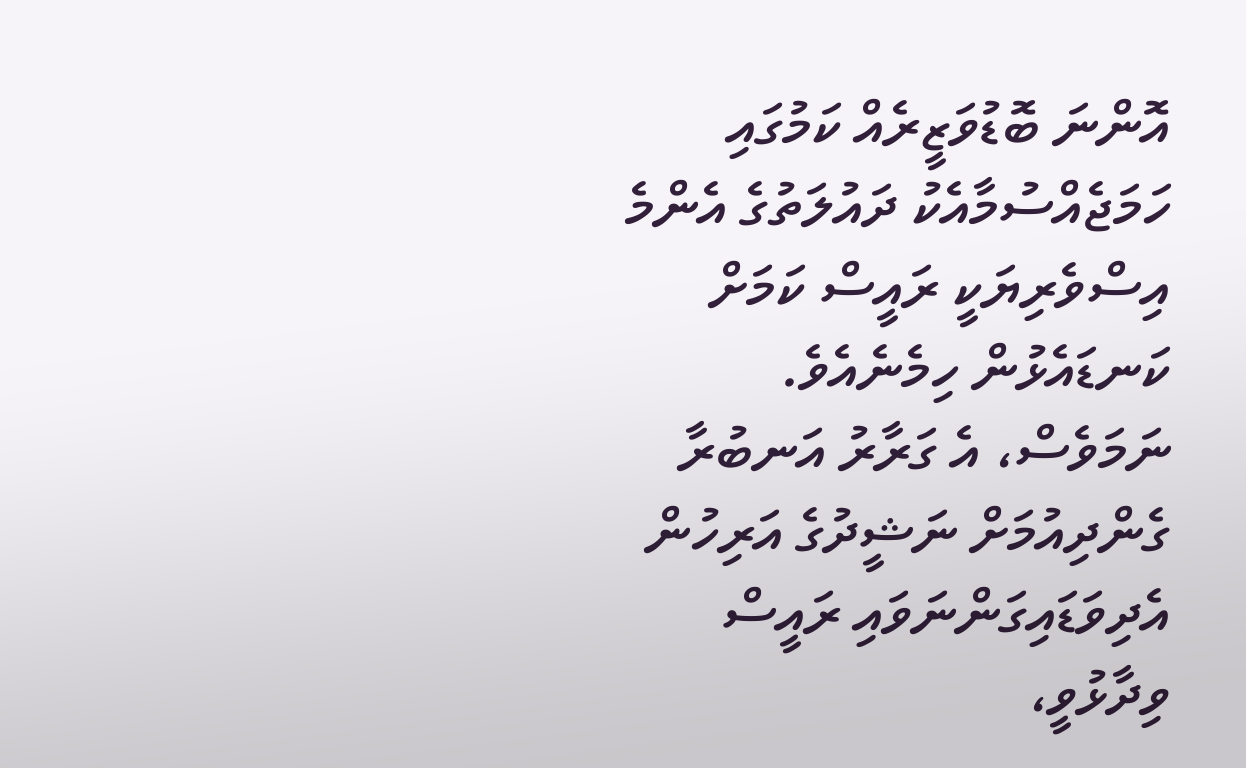އޮންނަ ބޮޑުވަޒީރެއް ކަމުގައި ހަމަޖެއްސުމާއެކު ދައުލަތުގެ އެންމެ އިސްވެރިޔަކީ ރައީސް ކަމަށް ކަނޑައެޅުން ހިމެނެއެވެ.
ނަމަވެސް، އެ ގަރާރު އަނބުރާ ގެންދިއުމަށް ނަޝީދުގެ އަރިހުން އެދިވަޑައިގަންނަވައި ރައީސް ވިދާޅުވީ،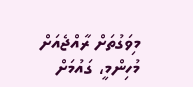މިވަގުތަށް ރާއްޖެއަށް މުހިންމީ، ގައުމަށް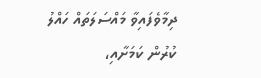ދިމާވެފައިވާ މައްސަލަތައް ހައްލު ކުރުން ކަމަށާއި،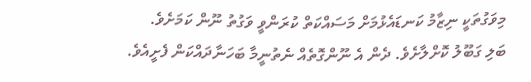މިވަގުތަކީ ނިޒާމު ކަނޑައެޅުމަށް މަސައްކަތް ކުރަންވީ ވަގުތު ނޫން ކަމަށެވެ.
ބަލި ގަބޫލު ކޮށްލާށެވެ. ދެން އެ ނޫންގޮތެއް ނެތުނީމާ ބަހަނާދައްކަން ފެށީއެވެ.